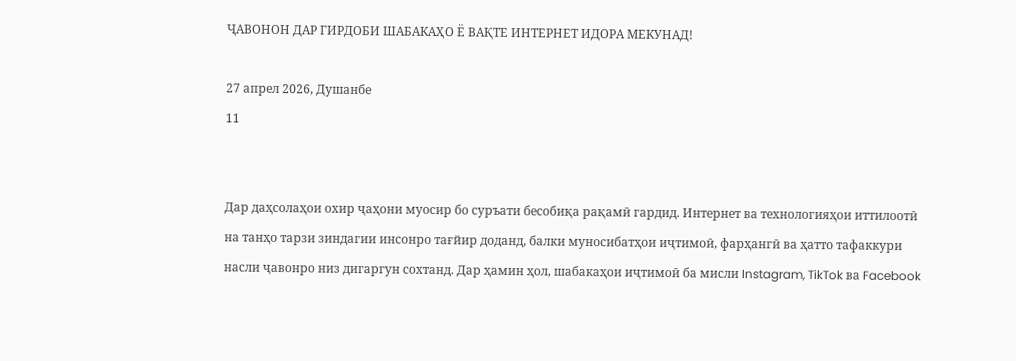ҶАВОНОН ДАР ГИРДОБИ ШАБАКАҲО Ё ВАҚТЕ ИНТЕРНЕТ ИДОРА МЕКУНАД!

27 апрел 2026, Душанбе
11


Дар даҳсолаҳои охир ҷаҳони муосир бо суръати бесобиқа рақамӣ гардид. Интернет ва технологияҳои иттилоотӣ на танҳо тарзи зиндагии инсонро тағйир доданд, балки муносибатҳои иҷтимоӣ, фарҳангӣ ва ҳатто тафаккури насли ҷавонро низ дигаргун сохтанд. Дар ҳамин ҳол, шабакаҳои иҷтимоӣ ба мисли Instagram, TikTok ва Facebook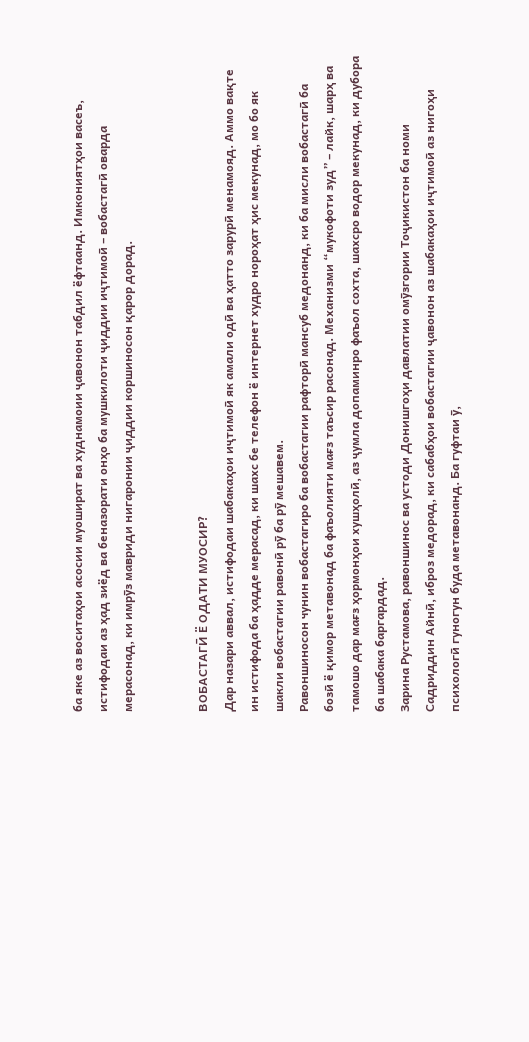ба яке аз воситаҳои асосии муошират ва худнамоии ҷавонон табдил ёфтаанд. Имкониятҳои васеъ, истифодаи аз ҳад зиёд ва беназорати онҳо ба мушкилоти ҷиддии иҷтимоӣ – вобастагӣ оварда мерасонад, ки имрӯз мавриди нигаронии ҷиддии коршиносон қарор дорад.


ВОБАСТАГӢ Ё ОДАТИ МУОСИР?
Дар назари аввал, истифодаи шабакаҳои иҷтимоӣ як амали одӣ ва ҳатто зарурӣ менамояд. Аммо вақте ин истифода ба ҳадде мерасад, ки шахс бе телефон ё интернет худро нороҳат ҳис мекунад, мо бо як шакли вобастагии равонӣ рӯ ба рӯ мешавем.
Равоншиносон чунин вобастагиро ба вобастагии рафторӣ мансуб медонанд, ки ба мисли вобастагӣ ба бозӣ ё қимор метавонад ба фаъолияти мағз таъсир расонад. Механизми “мукофоти зуд” – лайк, шарҳ ва тамошо дар мағз ҳормонҳои хушҳолӣ, аз ҷумла допаминро фаъол сохта, шахсро водор мекунад, ки дубора ба шабака баргардад.
Зарина Рустамова, равоншинос ва устоди Донишгоҳи давлатии омӯзгории Тоҷикистон ба номи Садриддин Айнӣ, иброз медорад, ки сабабҳои вобастагии ҷавонон аз шабакаҳои иҷтимоӣ аз нигоҳи психологӣ гуногун буда метавонанд. Ба гуфтаи ӯ,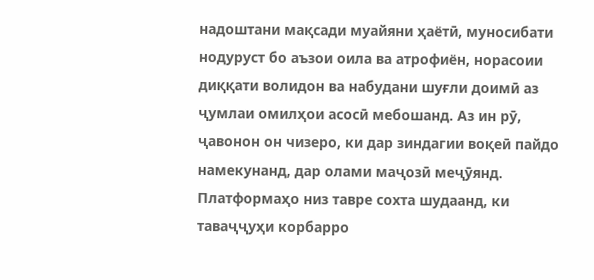надоштани мақсади муайяни ҳаётӣ, муносибати нодуруст бо аъзои оила ва атрофиён, норасоии диққати волидон ва набудани шуғли доимӣ аз ҷумлаи омилҳои асосӣ мебошанд. Аз ин рӯ, ҷавонон он чизеро, ки дар зиндагии воқеӣ пайдо намекунанд, дар олами маҷозӣ меҷӯянд. Платформаҳо низ тавре сохта шудаанд, ки таваҷҷуҳи корбарро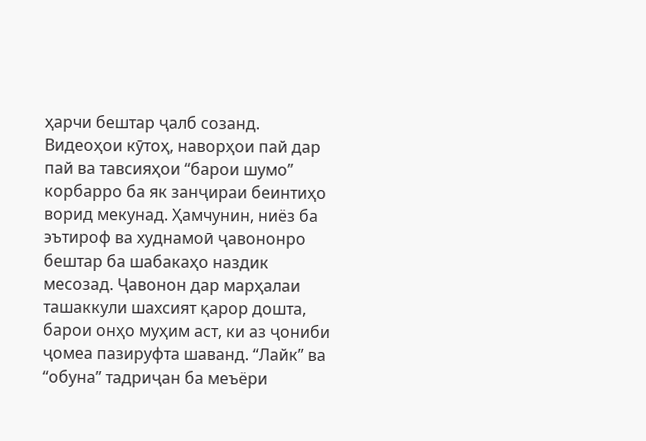ҳарчи бештар ҷалб созанд. Видеоҳои кӯтоҳ, наворҳои пай дар пай ва тавсияҳои “барои шумо” корбарро ба як занҷираи беинтиҳо ворид мекунад. Ҳамчунин, ниёз ба эътироф ва худнамоӣ ҷавононро бештар ба шабакаҳо наздик месозад. Ҷавонон дар марҳалаи ташаккули шахсият қарор дошта, барои онҳо муҳим аст, ки аз ҷониби ҷомеа пазируфта шаванд. “Лайк” ва “обуна” тадриҷан ба меъёри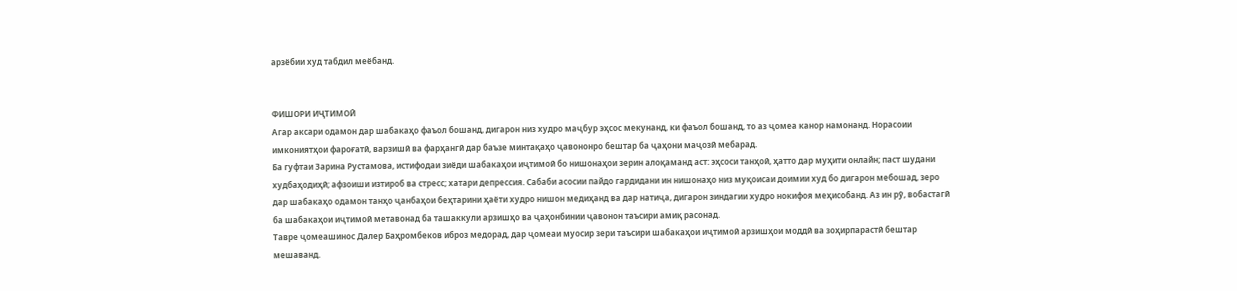арзёбии худ табдил меёбанд.


ФИШОРИ ИҶТИМОӢ
Агар аксари одамон дар шабакаҳо фаъол бошанд, дигарон низ худро маҷбур эҳсос мекунанд, ки фаъол бошанд, то аз ҷомеа канор намонанд. Норасоии имкониятҳои фароғатӣ, варзишӣ ва фарҳангӣ дар баъзе минтақаҳо ҷавононро бештар ба ҷаҳони маҷозӣ мебарад.
Ба гуфтаи Зарина Рустамова, истифодаи зиёди шабакаҳои иҷтимоӣ бо нишонаҳои зерин алоқаманд аст: эҳсоси танҳоӣ, ҳатто дар муҳити онлайн; паст шудани худбаҳодиҳӣ; афзоиши изтироб ва стресс; хатари депрессия. Сабаби асосии пайдо гардидани ин нишонаҳо низ муқоисаи доимии худ бо дигарон мебошад, зеро дар шабакаҳо одамон танҳо ҷанбаҳои беҳтарини ҳаёти худро нишон медиҳанд ва дар натиҷа, дигарон зиндагии худро нокифоя меҳисобанд. Аз ин рӯ, вобастагӣ ба шабакаҳои иҷтимоӣ метавонад ба ташаккули арзишҳо ва ҷаҳонбинии ҷавонон таъсири амиқ расонад.
Тавре ҷомеашинос Далер Баҳромбеков иброз медорад, дар ҷомеаи муосир зери таъсири шабакаҳои иҷтимоӣ арзишҳои моддӣ ва зоҳирпарастӣ бештар мешаванд.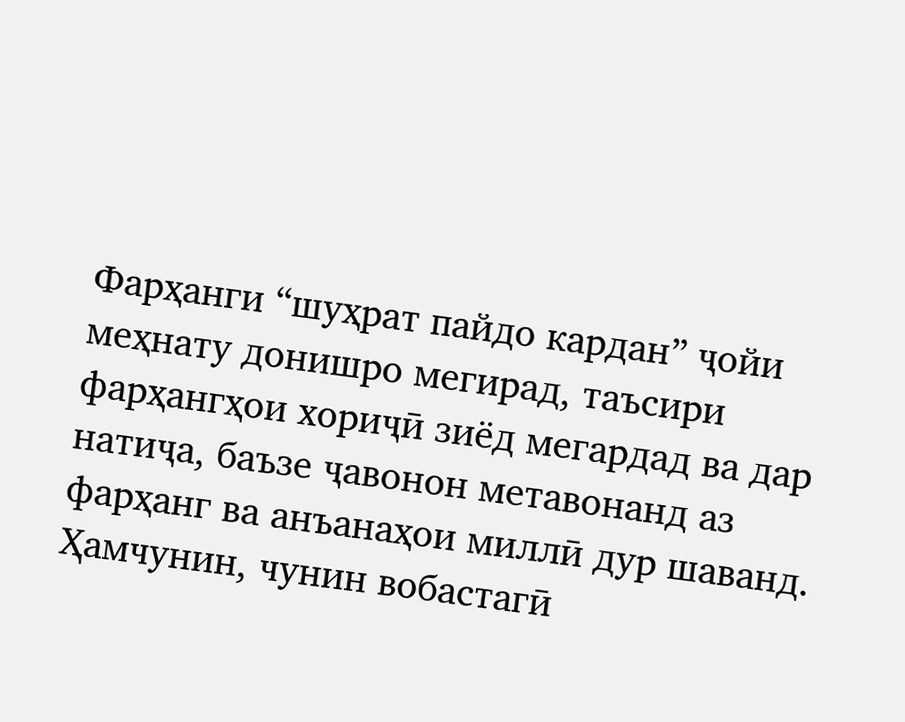Фарҳанги “шуҳрат пайдо кардан” ҷойи меҳнату донишро мегирад, таъсири фарҳангҳои хориҷӣ зиёд мегардад ва дар натиҷа, баъзе ҷавонон метавонанд аз фарҳанг ва анъанаҳои миллӣ дур шаванд. Ҳамчунин, чунин вобастагӣ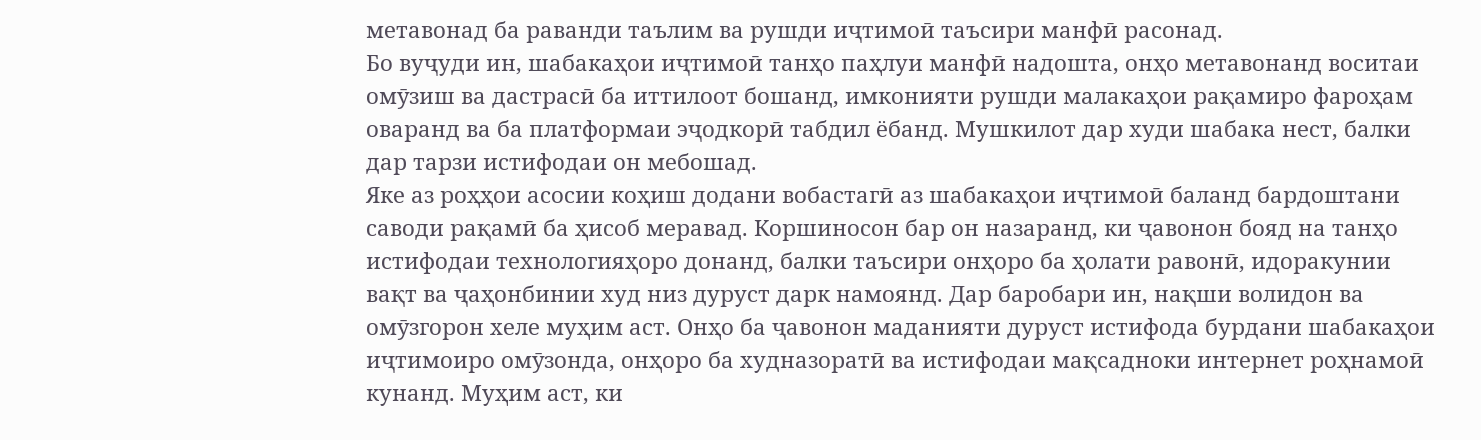метавонад ба раванди таълим ва рушди иҷтимоӣ таъсири манфӣ расонад.
Бо вуҷуди ин, шабакаҳои иҷтимоӣ танҳо паҳлуи манфӣ надошта, онҳо метавонанд воситаи омӯзиш ва дастрасӣ ба иттилоот бошанд, имконияти рушди малакаҳои рақамиро фароҳам оваранд ва ба платформаи эҷодкорӣ табдил ёбанд. Мушкилот дар худи шабака нест, балки дар тарзи истифодаи он мебошад.
Яке аз роҳҳои асосии коҳиш додани вобастагӣ аз шабакаҳои иҷтимоӣ баланд бардоштани саводи рақамӣ ба ҳисоб меравад. Коршиносон бар он назаранд, ки ҷавонон бояд на танҳо истифодаи технологияҳоро донанд, балки таъсири онҳоро ба ҳолати равонӣ, идоракунии вақт ва ҷаҳонбинии худ низ дуруст дарк намоянд. Дар баробари ин, нақши волидон ва омӯзгорон хеле муҳим аст. Онҳо ба ҷавонон маданияти дуруст истифода бурдани шабакаҳои иҷтимоиро омӯзонда, онҳоро ба худназоратӣ ва истифодаи мақсадноки интернет роҳнамоӣ кунанд. Муҳим аст, ки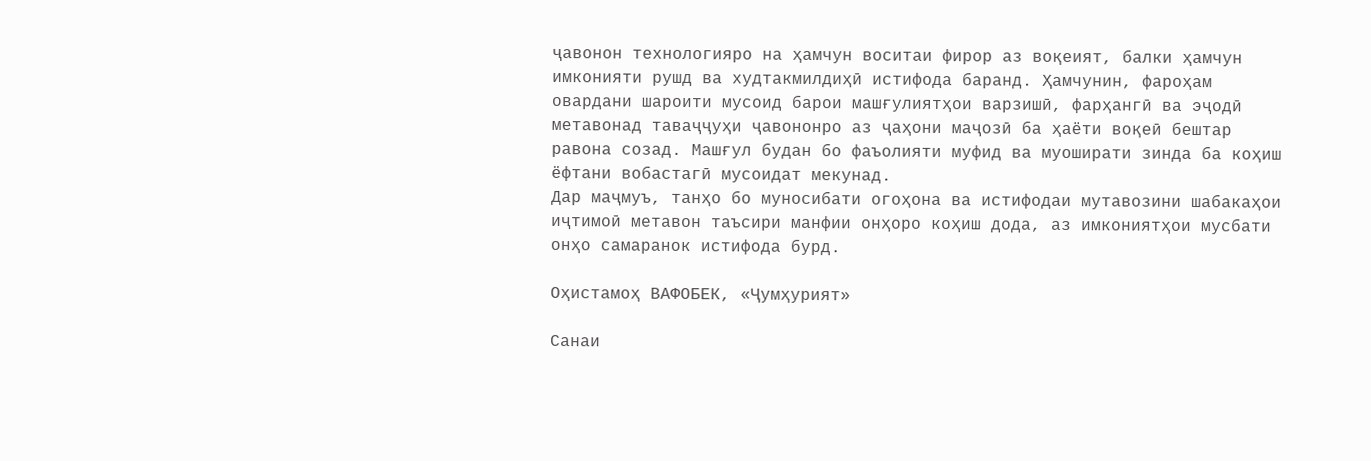ҷавонон технологияро на ҳамчун воситаи фирор аз воқеият, балки ҳамчун имконияти рушд ва худтакмилдиҳӣ истифода баранд. Ҳамчунин, фароҳам овардани шароити мусоид барои машғулиятҳои варзишӣ, фарҳангӣ ва эҷодӣ метавонад таваҷҷуҳи ҷавононро аз ҷаҳони маҷозӣ ба ҳаёти воқеӣ бештар равона созад. Машғул будан бо фаъолияти муфид ва муоширати зинда ба коҳиш ёфтани вобастагӣ мусоидат мекунад.
Дар маҷмуъ, танҳо бо муносибати огоҳона ва истифодаи мутавозини шабакаҳои иҷтимоӣ метавон таъсири манфии онҳоро коҳиш дода, аз имкониятҳои мусбати онҳо самаранок истифода бурд.

Оҳистамоҳ ВАФОБЕК, «Ҷумҳурият»

Санаи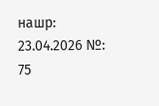нашр: 23.04.2026 №: 75